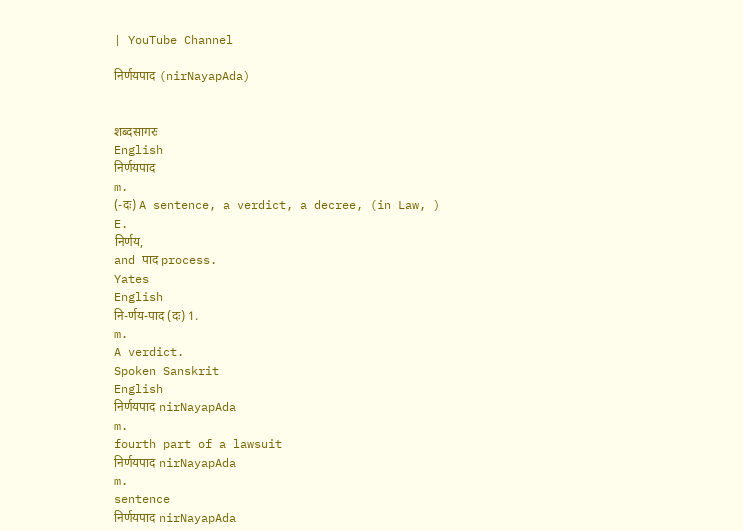| YouTube Channel

निर्णयपाद (nirNayapAda)


शब्दसागरः
English
निर्णयपाद
m.
(-दः) A sentence, a verdict, a decree, (in Law, )
E.
निर्णय,
and पाद process.
Yates
English
नि-र्णय-पाद (दः) 1.
m.
A verdict.
Spoken Sanskrit
English
निर्णयपाद nirNayapAda
m.
fourth part of a lawsuit
निर्णयपाद nirNayapAda
m.
sentence
निर्णयपाद nirNayapAda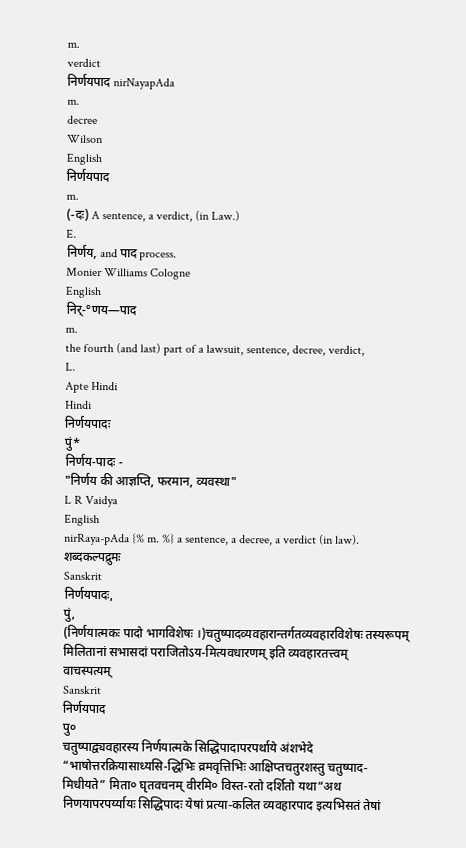m.
verdict
निर्णयपाद nirNayapAda
m.
decree
Wilson
English
निर्णयपाद
m.
(-दः) A sentence, a verdict, (in Law.)
E.
निर्णय, and पाद process.
Monier Williams Cologne
English
निर्-°णय—पाद
m.
the fourth (and last) part of a lawsuit, sentence, decree, verdict,
L.
Apte Hindi
Hindi
निर्णयपादः
पुं*
निर्णय-पादः -
"निर्णय की आज्ञप्ति, फरमान, व्यवस्था"
L R Vaidya
English
nirRaya-pAda {% m. %} a sentence, a decree, a verdict (in law).
शब्दकल्पद्रुमः
Sanskrit
निर्णयपादः,
पुं,
(निर्णयात्मकः पादो भागविशेषः ।)चतुष्पादव्यवहारान्तर्गतव्यवहारविशेषः तस्यरूपम् मिलितानां सभासदां पराजितोऽय-मित्यवधारणम् इति व्यवहारतत्त्वम्
वाचस्पत्यम्
Sanskrit
निर्णयपाद
पु०
चतुष्पाद्व्यवहारस्य निर्णयात्मके सिद्धिपादापरपर्थाये अंशभेदे “भाषोत्तरक्रियासाध्यसि-द्धिभिः व्रमवृत्तिभिः आक्षिप्तचतुरशस्तु चतुष्पाद-मिधीयते” मिता० घृतवचनम् वीरमि० विस्त-रतो दर्शितो यथा“अथ निणयापरपर्य्यायः सिद्धिपादः येषां प्रत्या-कलित व्यवहारपाद इत्यभिसतं तेषां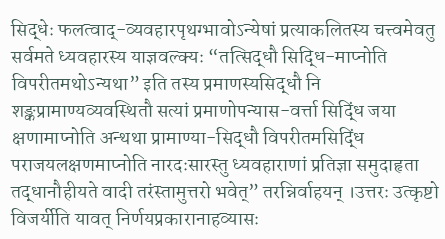सिद्धेः फलत्वाद्-व्यवहारपृथग्भावोऽन्येषां प्रत्याकलितस्य चत्त्वमेवतु सर्वमते ध्यवहारस्य याज्ञवल्क्यः “तत्सिद्धौ सिद्धि-माप्नोति विपरीतमथोऽन्यथा” इति तस्य प्रमाणस्यसिद्धौ नि शङ्कप्रामाण्यव्यवस्थितौ सत्यां प्रमाणोपन्यास-वर्त्ता सिद्धिं जया क्षणामाप्नोति अन्थथा प्रामाण्या-सिद्धौ विपरीतमसिद्धिं पराजयलक्षणमाप्नोति नारदःसारस्तु ध्यवहाराणां प्रतिज्ञा समुदाहृता तद्धानौहीयते वादी तरंस्तामुत्तरो भवेत्” तरन्निर्वाहयन् ।उत्तरः उत्कृष्टो विजर्यीति यावत् निर्णयप्रकारानाहव्यासः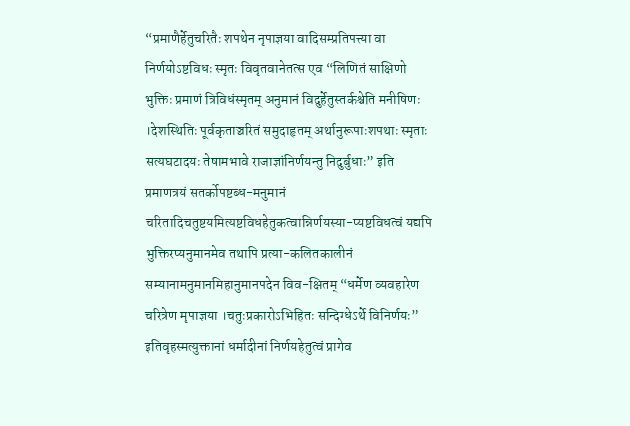“प्रमाणैर्हेतुचरितैः शपथेन नृपाज्ञया वादिसम्प्रतिपत्त्या वा निर्णयोऽष्टविधः स्मृतः विवृतवानेतत्स एव “लिणितं साक्षिणो भुक्तिः प्रमाणं त्रिविधंस्मृतम् अनुमानं विदुर्हेतुस्तर्कश्चेति मनीषिणः ।देशस्थितिः पूर्वकृताञ्चरितं समुदाहृतम् अर्थानुरूपाःशपथाः स्मृताः सत्यघटादयः तेषामभावे राजाज्ञांनिर्णयन्तु निदुर्बुधाः” इति प्रमाणत्रयं सतर्कोपष्टब्ध-मनुमानं चरितादिचतुष्टयमित्यष्टविधहेतुकत्वान्निर्णयस्या-प्यष्टविधत्वं यद्यपि भुक्तिरप्यनुमानमेव तथापि प्रत्या-कलितकालीनं सम्यानामनुमानमिहानुमानपदेन विव-क्षितम् “धर्मेण व्यवहारेण चरित्रेण मृपाज्ञया ।चतुःप्रकारोऽभिहितः सन्दिग्धेऽर्थे विनिर्णयः” इतिवृहस्मत्युक्तानां धर्मादीनां निर्णयहेतुत्वं प्रागेव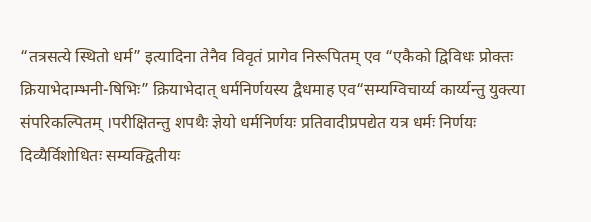“तत्रसत्ये स्थितो धर्म” इत्यादिना तेनैव विवृतं प्रागेव निरूपितम् एव “एकैको द्विविधः प्रोक्तः क्रियाभेदाम्भनी-षिभिः” क्रियाभेदात् धर्मनिर्णयस्य द्वैधमाह एव“सम्यग्विचार्य्य कार्य्यन्तु युक्त्या संपरिकल्पितम् ।परीक्षितन्तु शपथैः ज्ञेयो धर्मनिर्णयः प्रतिवादीप्रपद्येत यत्र धर्मः निर्णयः दिव्यैर्विशोधितः सम्यक्द्वितीयः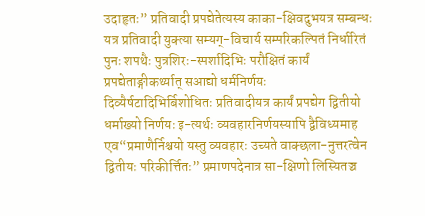उदाहृतः” प्रतिवादी प्रपद्येतेत्यस्य काका-क्षिवदुभयत्र सम्बन्धः यत्र प्रतिवादी युक्त्या सम्यग्-विचार्य सम्परिकल्पितं निर्धारितं पुनः शपथैः पुत्रशिरः-स्पर्शादिभिः परौक्षितं कार्यं प्रपद्येताङ्गीकर्थ्यात् सआद्यो धर्मनिर्णयः दिव्यैर्षटादिभिर्बिशोधितः प्रतिवादीयत्र कार्यं प्रपद्येग द्वितीयो धर्माख्यो निर्णयः इ-त्यर्थः व्यवहारनिर्णयस्यापि द्वैविध्यमाह एव“प्रमाणैर्निश्चयो यस्तु व्यवहारः उच्यते वाक्छला-नुत्तरत्वेन द्वितीयः परिकीर्त्तितः” प्रमाणपदेनात्र सा-क्षिणो लिस्यितञ्च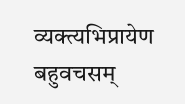व्यक्त्यभिप्रायेण बहुवचसम्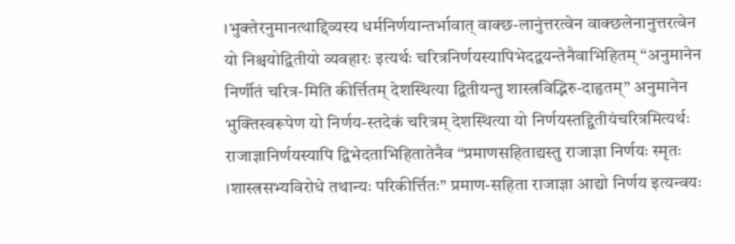।भुक्तेरनुमानत्थाद्दिव्यस्य धर्मनिर्णयान्तर्भावात् वाक्छ-लानुंत्तरत्वेन वाक्छलेनानुत्तरत्वेन यो निश्चयोद्वितीयो व्यवहारः इत्यर्थः चरित्रनिर्णयस्यापिभेदद्वयन्तेनैवाभिहितम् “अनुमानेन निर्णीतं चरित्र-मिति कीर्त्तितम् देशस्थित्या द्वितीयन्तु शास्त्रविद्भिरु-दाहृतम्” अनुमानेन भुक्तिस्वरूपेण यो निर्णय-स्तदेकं चरित्रम् देशस्थित्या यो निर्णयस्तद्द्वितीयंचरित्रमित्यर्थः राजाज्ञानिर्णयस्यापि द्विभेदताभिहितातेनैव “प्रमाणसहिताद्यस्तु राजाज्ञा निर्णयः स्मृतः ।शास्त्रसभ्यविरोधे तथान्यः परिकीर्त्तितः” प्रमाण-सहिता राजाज्ञा आद्यो निर्णय इत्यन्वयः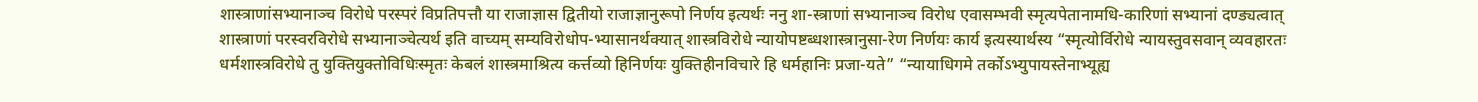शास्त्राणांसभ्यानाञ्च विरोधे परस्परं विप्रतिपत्तौ या राजाज्ञास द्वितीयो राजाज्ञानुरूपो निर्णय इत्यर्थः ननु शा-स्त्राणां सभ्यानाञ्च विरोध एवासम्भवी स्मृत्यपेतानामधि-कारिणां सभ्यानां दण्ड्यत्वात् शास्त्राणां परस्वरविरोधे सभ्यानाञ्चेत्यर्थ इति वाच्यम् सम्यविरोधोप-भ्यासानर्थक्यात् शास्त्रविरोधे न्यायोपष्टब्धशास्त्रानुसा-रेण निर्णयः कार्य इत्यस्यार्थस्य “स्मृत्योर्विरोधे न्यायस्तुवसवान् व्यवहारतः धर्मशास्त्रविरोधे तु युक्तियुक्तोविधिःस्मृतः केबलं शास्त्रमाश्रित्य कर्त्तव्यो हिनिर्णयः युक्तिहीनविचारे हि धर्महानिः प्रजा-यते” “न्यायाधिगमे तर्कोऽभ्युपायस्तेनाभ्यूह्य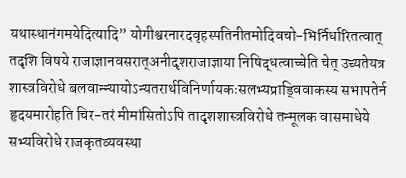यथास्थानंगमयेदित्यादि” योगीश्वरनारदवृहस्पतिनीतमोदिवचो-भिर्निर्धारितत्वात् तदृशि विषये राजाज्ञानवसरात्अनीदृशराजाज्ञाया निषिद्धत्वाच्चेति चेत् उच्यतेयत्र शास्त्रविरोधे बलवान्न्यायोऽन्यतरार्थविनिर्णायकःसलभ्यप्राड्विवाकस्य सभापतेर्न हृदयमारोहति चिर-तरं मीमांसितोऽपि तादृशशास्त्रविरोधे तन्मूलक वासमाधेये सभ्यविरोधे राजकृतव्यवस्था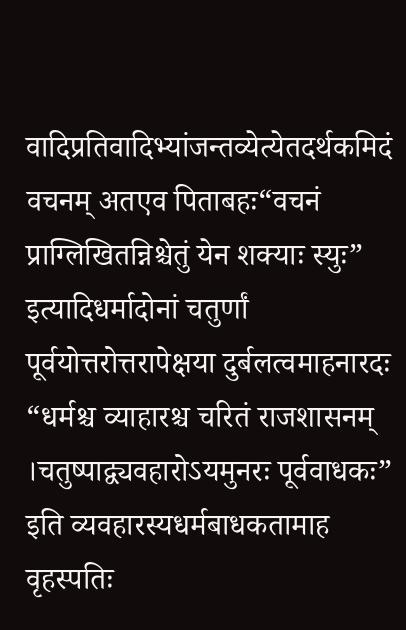वादिप्रतिवादिभ्यांजन्तव्येत्येतदर्थकमिदं वचनम् अतएव पिताबहः“वचनं प्राग्लिखितन्निश्चेतुं येन शक्याः स्युः” इत्यादिधर्मादोनां चतुर्णां पूर्वयोत्तरोत्तरापेक्षया दुर्बलत्वमाहनारदः “धर्मश्च व्याहारश्च चरितं राजशासनम् ।चतुष्पाद्व्यवहारोऽयमुनरः पूर्ववाधकः” इति व्यवहारस्यधर्मबाधकतामाह वृहस्पतिः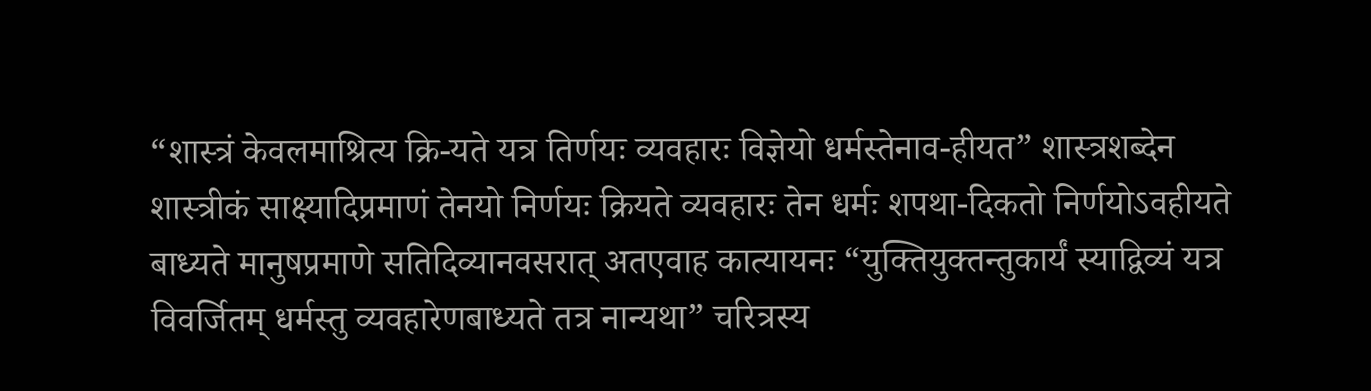“शास्त्रं केवलमाश्रित्य क्रि-यते यत्र तिर्णयः व्यवहारः विज्ञेयो धर्मस्तेनाव-हीयत” शास्त्रशब्देन शास्त्रीकं साक्ष्यादिप्रमाणं तेनयो निर्णयः क्रियते व्यवहारः तेन धर्मः शपथा-दिकतो निर्णयोऽवहीयते बाध्यते मानुषप्रमाणे सतिदिव्यानवसरात् अतएवाह कात्यायनः “युक्तियुक्तन्तुकार्यं स्याद्विव्यं यत्र विवर्जितम् धर्मस्तु व्यवहारेणबाध्यते तत्र नान्यथा” चरित्रस्य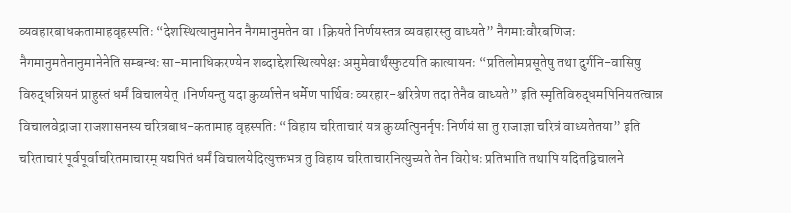व्यवहारबाधकतामाहवृहस्पतिः “देशस्थित्यानुमानेन नैगमानुमतेन वा ।क्रियते निर्णयस्तत्र व्यवहारस्तु वाध्यते” नैगमाःवौरबणिजः नैगमानुमतेनानुमानेनेति सम्बन्धः सा-मानाधिकरण्येन शब्दाद्देशस्थित्यपेक्षः अमुमेवार्थंस्फुटयति कात्यायनः “प्रतिलोमप्रसूतेषु तथा दुर्गनि-वासिषु विरुद्धन्नियनं प्राहुस्तं धर्मं विचालयेत् ।निर्णयन्तु यदा कुर्य्यात्तेन धर्मेण पार्थिवः व्यरहार-श्चरित्रेण तदा तेनैव वाध्यते” इति स्मृतिविरुद्धमपिनियतत्वान्न विचालवेद्राजा राजशासनस्य चरित्रबाध-कतामाह वृहस्पतिः “विहाय चरिताचारं यत्र कुर्य्यात्पुनर्नृपः निर्णयं सा तु राजाज्ञा चरित्रं वाध्यतेतया” इति चरिताचारं पूर्वपूर्वाचरितमाचारम् यद्यपितं धर्मं विचालयेदित्युक्तभत्र तु विहाय चरिताचारनित्युच्यते तेन विरोधः प्रतिभाति तथापि यदितद्विचालने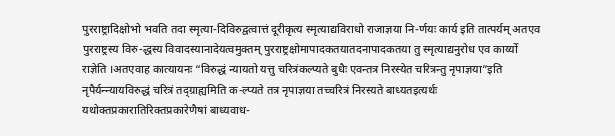पुरराष्ट्रादिक्षोभो भवति तदा स्मृत्या-दिविरुद्वत्वात्तं दूरीकृत्य स्मृत्याद्यविराधो राजाज्ञया नि-र्णयः कार्य इति तात्पर्यम् अतएव पुरराष्ट्रस्य विरु-द्धस्य विवादस्यानादेयत्वमुक्तम् पुरराष्ट्रक्षोमापादकतयातदनापादकतया तु स्मृत्याद्यनुरोध एव कार्य्यो राज्ञेति ।अतएवाह कात्यायनः “विरुद्धं न्यायतो यत्तु चरित्रंकल्प्यते बुधैः एवन्तत्र निरस्येत चरित्रन्तु नृपाज्ञया”इति नृपैर्यन्न्यायविरुद्धं चरित्रं तद्ग्राह्यमिति क-ल्प्यते तत्र नृपाज्ञया तच्चरित्रं निरस्यते बाध्यतइत्यर्थः यथोक्तप्रकारातिरिक्तप्रकारेणैषां बाध्यवाध-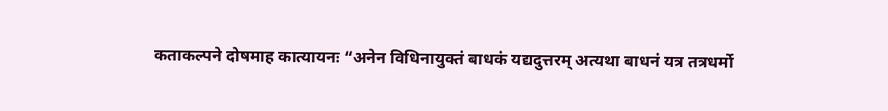कताकल्पने दोषमाह कात्यायनः “अनेन विधिनायुक्तं बाधकं यद्यदुत्तरम् अत्यथा बाधनं यत्र तत्रधर्मो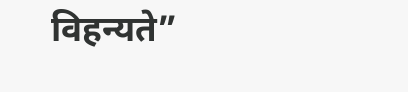विहन्यते”